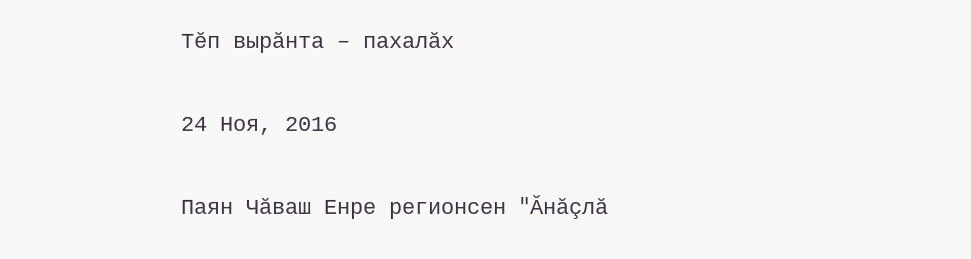Тĕп вырăнта – пахалăх

24 Ноя, 2016

Паян Чăваш Енре регионсен "Ăнăçлă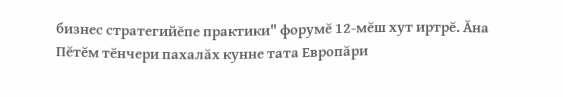бизнес стратегийĕпе практики" форумĕ 12-мĕш хут иртрĕ. Ăна Пĕтĕм тĕнчери пахалăх кунне тата Европăри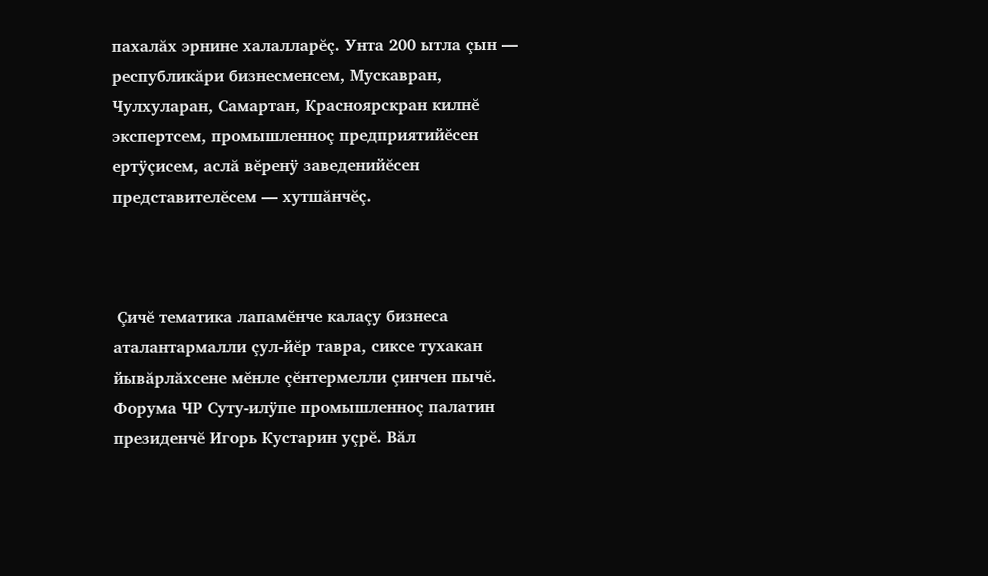пахалăх эрнине халалларĕç. Унта 200 ытла çын — республикăри бизнесменсем, Мускавран, Чулхуларан, Самартан, Красноярскран килнĕ экспертсем, промышленноç предприятийĕсен ертÿçисем, аслă вĕренÿ заведенийĕсен представителĕсем — хутшăнчĕç.



 Çичĕ тематика лапамĕнче калаçу бизнеса аталантармалли çул-йĕр тавра, сиксе тухакан йывăрлăхсене мĕнле çĕнтермелли çинчен пычĕ. Форума ЧР Суту-илÿпе промышленноç палатин президенчĕ Игорь Кустарин уçрĕ. Вăл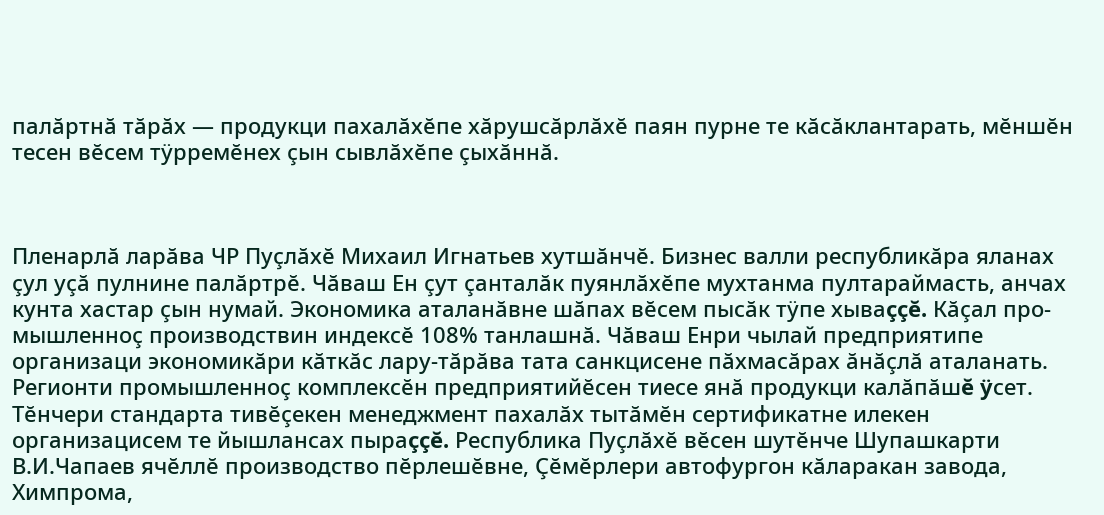палăртнă тăрăх — продукци пахалăхĕпе хăрушсăрлăхĕ паян пурне те кăсăклантарать, мĕншĕн тесен вĕсем тÿрремĕнех çын сывлăхĕпе çыхăннă.



Пленарлă ларăва ЧР Пуçлăхĕ Михаил Игнатьев хутшăнчĕ. Бизнес валли республикăра яланах çул уçă пулнине палăртрĕ. Чăваш Ен çут çанталăк пуянлăхĕпе мухтанма пултараймасть, анчах кунта хастар çын нумай. Экономика аталанăвне шăпах вĕсем пысăк тÿпе хываççĕ. Кăçал про-мышленноç производствин индексĕ 108% танлашнă. Чăваш Енри чылай предприятипе организаци экономикăри кăткăс лару-тăрăва тата санкцисене пăхмасăрах ăнăçлă аталанать. Регионти промышленноç комплексĕн предприятийĕсен тиесе янă продукци калăпăшĕ ÿсет. Тĕнчери стандарта тивĕçекен менеджмент пахалăх тытăмĕн сертификатне илекен организацисем те йышлансах пыраççĕ. Республика Пуçлăхĕ вĕсен шутĕнче Шупашкарти В.И.Чапаев ячĕллĕ производство пĕрлешĕвне, Çĕмĕрлери автофургон кăларакан завода, Химпрома,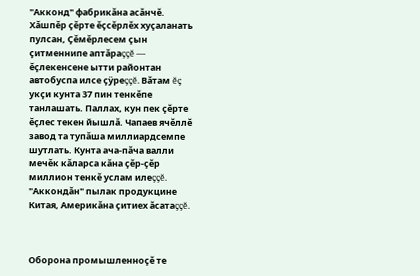"Акконд" фабрикăна асăнчĕ. Хăшпĕр çĕрте ĕçсĕрлĕх хуçаланать пулсан, Çĕмĕрлесем çын çитменнипе аптăраççĕ — ĕçлекенсене ытти районтан автобуспа илсе çÿреççĕ. Вăтам ĕç укçи кунта 37 пин тенкĕпе танлашать. Паллах, кун пек çĕрте ĕçлес текен йышлă. Чапаев ячĕллĕ завод та тупăша миллиардсемпе шутлать. Кунта ача-пăча валли мечĕк кăларса кăна çĕр-çĕр миллион тенкĕ услам илеççĕ. "Аккондăн" пылак продукцине Китая, Америкăна çитиех ăсатаççĕ.



Оборона промышленноçĕ те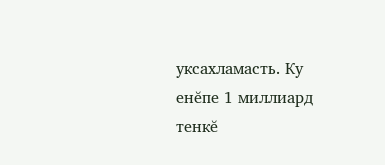уксахламасть. Ку енĕпе 1 миллиард тенкĕ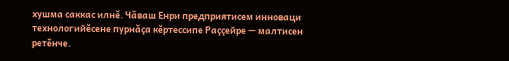хушма саккас илнĕ. Чăваш Енри предприятисем инноваци технологийĕсене пурнăçа кĕртессипе Раççейре — малтисен ретĕнче.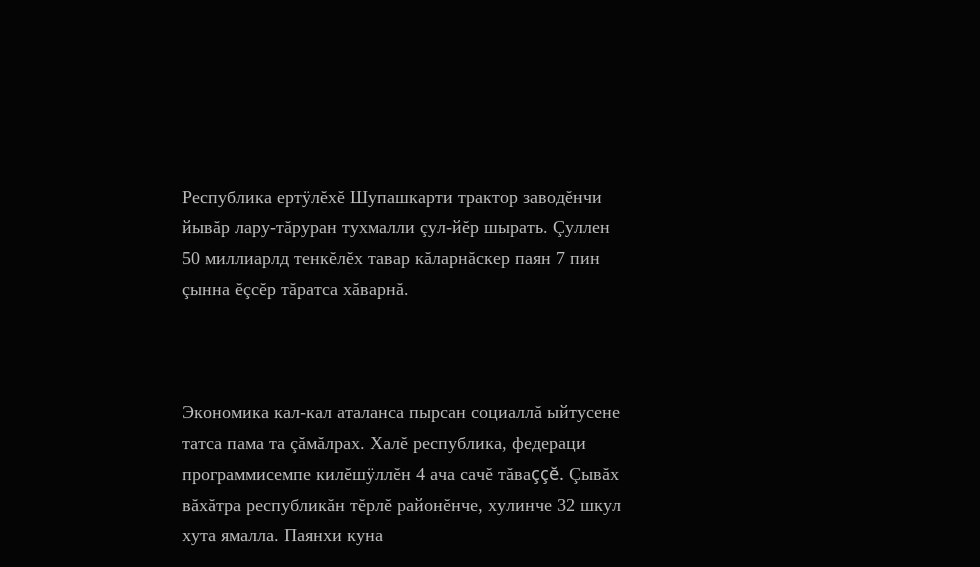Республика ертÿлĕхĕ Шупашкарти трактор заводĕнчи йывăр лару-тăруран тухмалли çул-йĕр шырать. Çуллен 50 миллиарлд тенкĕлĕх тавар кăларнăскер паян 7 пин çынна ĕçсĕр тăратса хăварнă.



Экономика кал-кал аталанса пырсан социаллă ыйтусене татса пама та çăмăлрах. Халĕ республика, федераци программисемпе килĕшÿллĕн 4 ача сачĕ тăваççĕ. Çывăх вăхăтра республикăн тĕрлĕ районĕнче, хулинче 32 шкул хута ямалла. Паянхи куна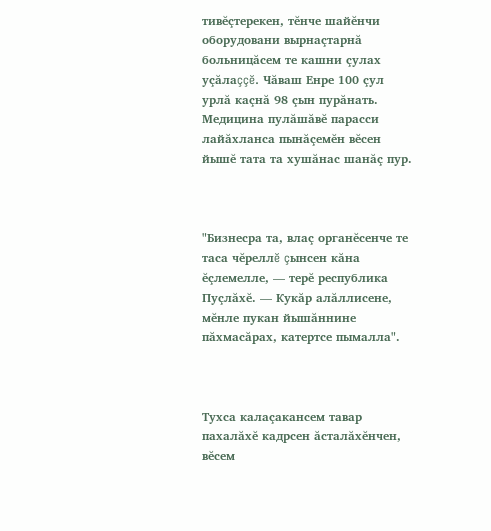тивĕçтерекен, тĕнче шайĕнчи оборудовани вырнаçтарнă больницăсем те кашни çулах уçăлаççĕ. Чăваш Енре 100 çул урлă каçнă 98 çын пурăнать. Медицина пулăшăвĕ парасси лайăхланса пынăçемĕн вĕсен йышĕ тата та хушăнас шанăç пур.



"Бизнесра та, влаç органĕсенче те таса чĕреллĕ çынсен кăна ĕçлемелле, — терĕ республика Пуçлăхĕ. — Кукăр алăллисене, мĕнле пукан йышăннине пăхмасăрах, катертсе пымалла".



Тухса калаçакансем тавар пахалăхĕ кадрсен ăсталăхĕнчен, вĕсем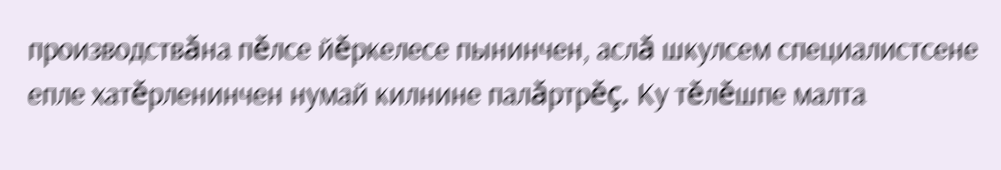производствăна пĕлсе йĕркелесе пынинчен, аслă шкулсем специалистсене епле хатĕрленинчен нумай килнине палăртрĕç. Ку тĕлĕшпе малта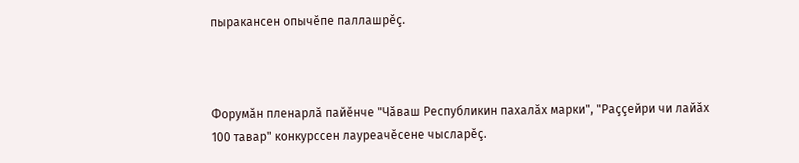пыракансен опычĕпе паллашрĕç.



Форумăн пленарлă пайĕнче "Чăваш Республикин пахалăх марки", "Раççейри чи лайăх 100 тавар" конкурссен лауреачĕсене чысларĕç.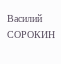Василий СОРОКИН